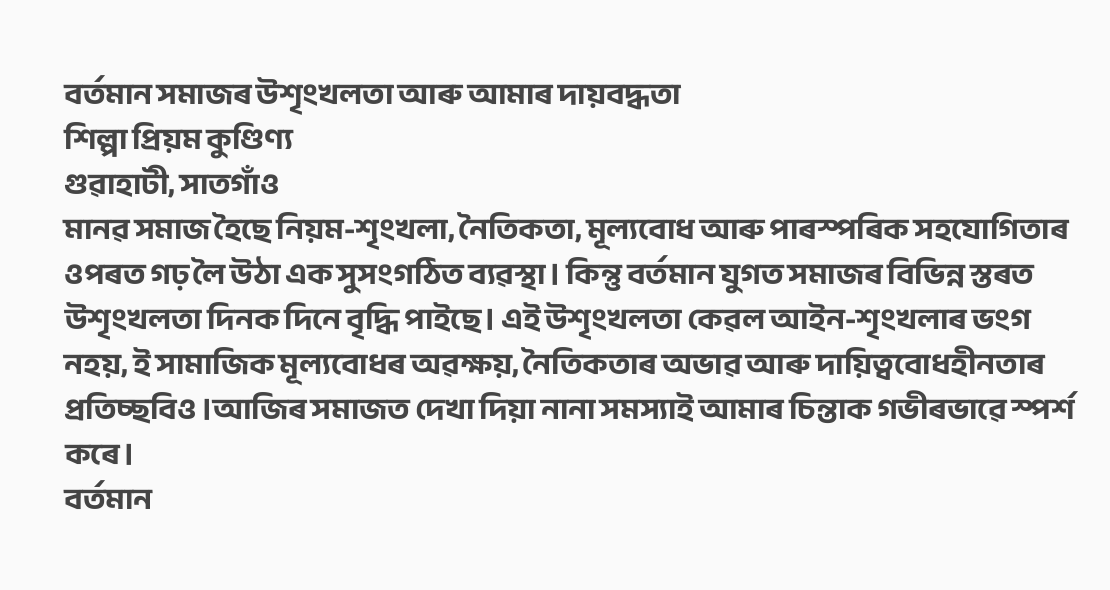বৰ্তমান সমাজৰ উশৃংখলতা আৰু আমাৰ দায়বদ্ধতা
শিল্পা প্ৰিয়ম কুণ্ডিণ্য
গুৱাহাটী, সাতগাঁও
মানৱ সমাজ হৈছে নিয়ম-শৃংখলা, নৈতিকতা, মূল্যবোধ আৰু পাৰস্পৰিক সহযোগিতাৰ ওপৰত গঢ় লৈ উঠা এক সুসংগঠিত ব্যৱস্থা। কিন্তু বৰ্তমান যুগত সমাজৰ বিভিন্ন স্তৰত উশৃংখলতা দিনক দিনে বৃদ্ধি পাইছে। এই উশৃংখলতা কেৱল আইন-শৃংখলাৰ ভংগ নহয়, ই সামাজিক মূল্যবোধৰ অৱক্ষয়, নৈতিকতাৰ অভাৱ আৰু দায়িত্ববোধহীনতাৰ প্ৰতিচ্ছবিও ।আজিৰ সমাজত দেখা দিয়া নানা সমস্যাই আমাৰ চিন্তাক গভীৰভাৱে স্পৰ্শ কৰে।
বৰ্তমান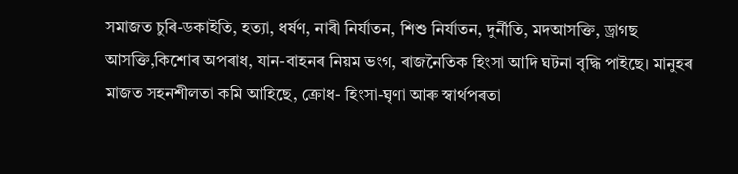সমাজত চুৰি-ডকাইতি, হত্যা, ধৰ্ষণ, নাৰী নিৰ্যাতন, শিশু নিৰ্যাতন, দুর্নীতি, মদআসক্তি, ড্ৰাগছ আসক্তি,কিশোৰ অপৰাধ, যান-বাহনৰ নিয়ম ভংগ, ৰাজনৈতিক হিংসা আদি ঘটনা বৃদ্ধি পাইছে। মানুহৰ মাজত সহনশীলতা কমি আহিছে, ক্ৰোধ- হিংসা-ঘৃণা আৰু স্বাৰ্থপৰতা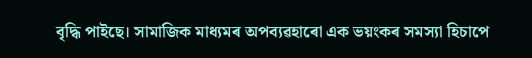বৃদ্ধি পাইছে। সামাজিক মাধ্যমৰ অপব্যৱহাৰো এক ভয়ংকৰ সমস্যা হিচাপে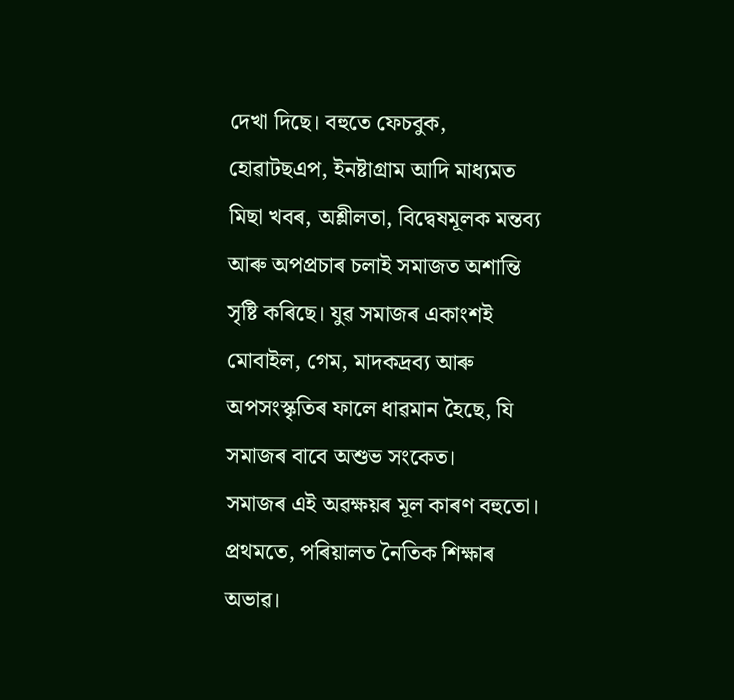দেখা দিছে। বহুতে ফেচবুক, হোৱাটছএপ, ইনষ্টাগ্ৰাম আদি মাধ্যমত মিছা খবৰ, অশ্লীলতা, বিদ্বেষমূলক মন্তব্য আৰু অপপ্ৰচাৰ চলাই সমাজত অশান্তি সৃষ্টি কৰিছে। যুৱ সমাজৰ একাংশই মোবাইল, গেম, মাদকদ্ৰব্য আৰু অপসংস্কৃতিৰ ফালে ধাৱমান হৈছে, যি সমাজৰ বাবে অশুভ সংকেত।
সমাজৰ এই অৱক্ষয়ৰ মূল কাৰণ বহুতো। প্ৰথমতে, পৰিয়ালত নৈতিক শিক্ষাৰ অভাৱ।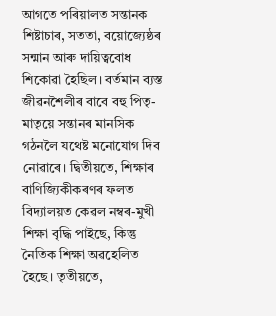আগতে পৰিয়ালত সন্তানক শিষ্টাচাৰ, সততা, বয়োজ্যেষ্ঠৰ সন্মান আৰু দায়িত্ববোধ শিকোৱা হৈছিল। বৰ্তমান ব্যস্ত জীৱনশৈলীৰ বাবে বহু পিতৃ-মাতৃয়ে সন্তানৰ মানসিক গঠনলৈ যথেষ্ট মনোযোগ দিব নোৱাৰে। দ্বিতীয়তে, শিক্ষাৰ বাণিজ্যিকীকৰণৰ ফলত বিদ্যালয়ত কেৱল নম্বৰ-মুখী শিক্ষা বৃদ্ধি পাইছে, কিন্তু নৈতিক শিক্ষা অৱহেলিত হৈছে। তৃতীয়তে,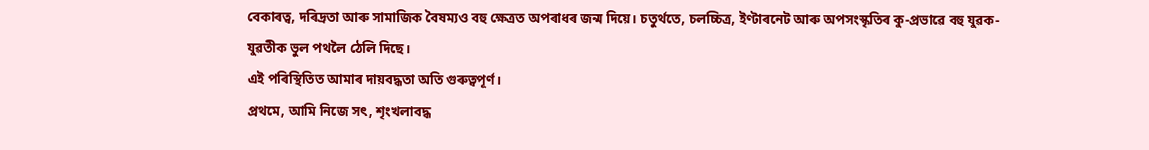বেকাৰত্ব, দৰিদ্ৰতা আৰু সামাজিক বৈষম্যও বহু ক্ষেত্ৰত অপৰাধৰ জন্ম দিয়ে। চতুৰ্থতে, চলচ্চিত্ৰ, ইণ্টাৰনেট আৰু অপসংস্কৃতিৰ কু-প্ৰভাৱে বহু যুৱক-যুৱতীক ভুল পথলৈ ঠেলি দিছে।
এই পৰিস্থিতিত আমাৰ দায়বদ্ধতা অতি গুৰুত্বপূর্ণ।
প্ৰথমে, আমি নিজে সৎ, শৃংখলাবদ্ধ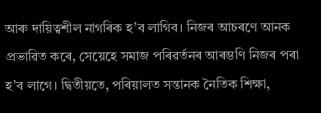আৰু দায়িত্বশীল নাগৰিক হ’ব লাগিব। নিজৰ আচৰণে আনক প্ৰভাৱিত কৰে, সেয়েহে সমাজ পৰিৱৰ্তনৰ আৰম্ভণি নিজৰ পৰা হ’ব লাগে। দ্বিতীয়তে, পৰিয়ালত সন্তানক নৈতিক শিক্ষা,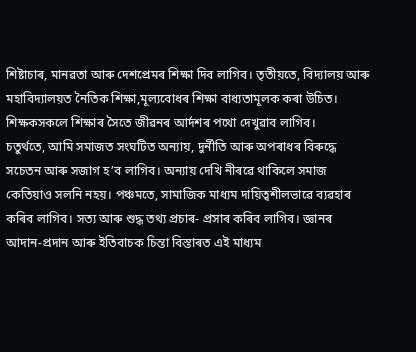শিষ্টাচাৰ, মানৱতা আৰু দেশপ্ৰেমৰ শিক্ষা দিব লাগিব। তৃতীয়তে, বিদ্যালয় আৰু মহাবিদ্যালয়ত নৈতিক শিক্ষা,মূল্যবোধৰ শিক্ষা বাধ্যতামূলক কৰা উচিত। শিক্ষকসকলে শিক্ষাৰ সৈতে জীৱনৰ আৰ্দশৰ পথো দেখুৱাব লাগিব।
চতুৰ্থতে, আমি সমাজত সংঘটিত অন্যায়, দুৰ্নীতি আৰু অপৰাধৰ বিৰুদ্ধে সচেতন আৰু সজাগ হ’ব লাগিব। অন্যায় দেখি নীৰৱে থাকিলে সমাজ কেতিয়াও সলনি নহয়। পঞ্চমতে, সামাজিক মাধ্যম দায়িত্বশীলভাৱে ব্যৱহাৰ কৰিব লাগিব। সত্য আৰু শুদ্ধ তথ্য প্ৰচাৰ- প্ৰসাৰ কৰিব লাগিব। জ্ঞানৰ আদান-প্ৰদান আৰু ইতিবাচক চিন্তা বিস্তাৰত এই মাধ্যম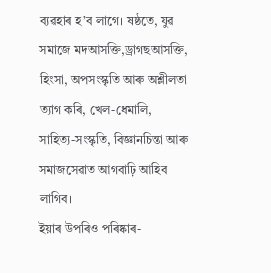ব্যৱহাৰ হ’ব লাগে। ষষ্ঠতে, যুৱ সমাজে মদআসক্তি,ড্ৰাগছআসক্তি, হিংসা, অপসংস্কৃতি আৰু অশ্লীলতা ত্যাগ কৰি, খেল-ধেমালি, সাহিত্য-সংস্কৃতি, বিজ্ঞানচিন্তা আৰু সমাজসেৱাত আগবাঢ়ি আহিব লাগিব।
ইয়াৰ উপৰিও পৰিষ্কাৰ-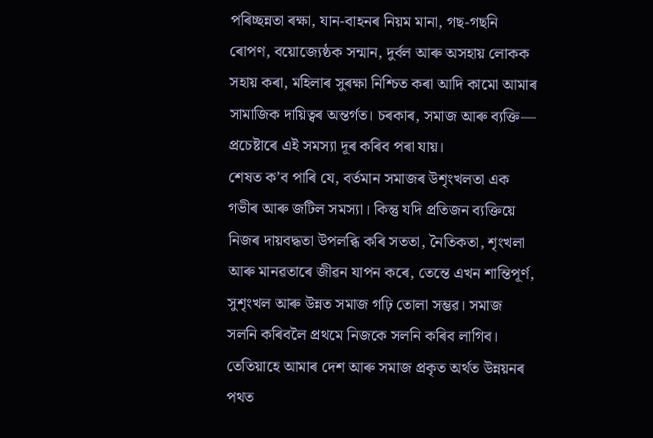পৰিচ্ছন্নতা ৰক্ষা, যান-বাহনৰ নিয়ম মানা, গছ-গছনি ৰোপণ, বয়োজ্যেষ্ঠক সন্মান, দুৰ্বল আৰু অসহায় লোকক সহায় কৰা, মহিলাৰ সুৰক্ষা নিশ্চিত কৰা আদি কামো আমাৰ সামাজিক দায়িত্বৰ অন্তৰ্গত। চৰকাৰ, সমাজ আৰু ব্যক্তি— প্ৰচেষ্টাৰে এই সমস্যা দূৰ কৰিব পৰা যায়।
শেষত ক’ব পাৰি যে, বৰ্তমান সমাজৰ উশৃংখলতা এক গভীৰ আৰু জটিল সমস্যা। কিন্তু যদি প্ৰতিজন ব্যক্তিয়ে নিজৰ দায়বদ্ধতা উপলব্ধি কৰি সততা, নৈতিকতা, শৃংখলা আৰু মানৱতাৰে জীৱন যাপন কৰে, তেন্তে এখন শান্তিপূর্ণ, সুশৃংখল আৰু উন্নত সমাজ গঢ়ি তোলা সম্ভৱ। সমাজ সলনি কৰিবলৈ প্ৰথমে নিজকে সলনি কৰিব লাগিব। তেতিয়াহে আমাৰ দেশ আৰু সমাজ প্ৰকৃত অৰ্থত উন্নয়নৰ পথত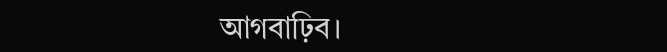আগবাঢ়িব।